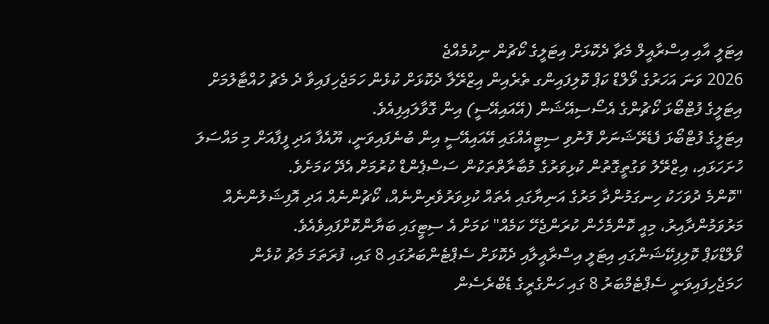އިޓަލީ އާއި އިސްރާއީލް މެޗާ ދެކޮޅަށް އިޓަލީގެ ކޯޗުން ނިކުމެއްޖެ
2026 ވަނަ އަހަރުގެ ވޯލްޑް ކަޕް ކޮލިފައިންގ ތެރެއިން އިޒްރޭލާ ދެކޮޅަށް ކުޅެން ހަމަޖެހިފައިވާ ދެ މެޗު ހުއްޓާލުމަށް އިޓަލީގެ ފުޓްބޯޅަ ކޯޗުންގެ އެސޯސިއޭޝަން (އޭއައިއޭސީ) އިން ގޮވާލައިފިއެވެ.
އިޓަލީގެ ފުޓްބޯޅަ ފެޑެރޭޝަނަށް ފޮނުވި ސިޓީއެއްގައި އޭއައިއޭސީ އިން ބުނެފައިވަނީ، ޔޫއެފާ އަދި ފީފާއަށް މި މައްސަލަ ހުށަހަޅައި، އިޒްރޭލު ވަގުތީގޮތުން ކުޅިވަރުގެ މުބާރާތްތަކުން ސަސްޕެންޑް ކުރުމަށް އެދޭ ކަމަށެވެ.
"ކޮންމެ ދުވަހަކު ހިނގަމުންދާ މަރުގެ އަނިޔާގައި އެތައް ކުޅިވަރުވެރިންނެއް، ކޯޗުންނެއް އަދި އޮފިޝަލުންނެއް މަރުވަމުންދާއިރު، މިއީ ކޮންމެހެން ކުރަންޖެހޭ ކަމެއް" ކަމަށް އެ ސިޓީގައި ބަޔާންކޮށްފައިވެއެވެ.
ވޯލްޑްކަޕް ކޮލިފިކޭޝަންގައި އިޓަލީ އިސްރާއީލާއި ދެކޮޅަށް ސެޕްޓެންބަރުގައި 8 ގައި، ފުރަތަމަ މެޗު ކުޅެން ހަމަޖެހިފައިވަނީ ސެޕްޓެމްބަރު 8 ގައި ހަންގެރީގެ ޑެބްރެސެން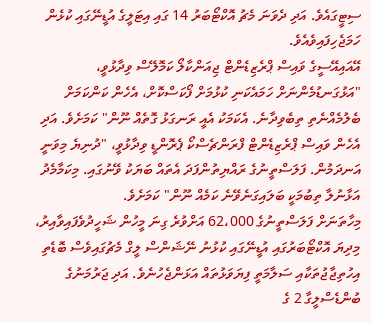ސިޓީގައެވެ. އަދި ދެވަނަ މެޗު އޮކްޓޯބަރު 14 ގައި އިޓަލީގެ އުޑީނޭގައި ކުޅެން ހަމަޖެހިފައިވެއެވެ.
އޭއައިއޭސީގެ ވައިސް ޕްރެޒިޑެންޓް ޖިއަންކާލޯ ކަމޮލޭސް ވިދާޅުވީ،
"އަޅުގަނޑުމެންނަށް ހަމައެކަނި ކުޅުމަށް ފޯކަސްކޮށް، އެހެން ކަންކަމަށް ބެލުމެއްނެތި ތިބެވިދާނެ. އެކަމަކު އެއީ ރަނގަޅު ގޮތެއް ނޫން" ކަމަށެވެ. އަދި އެހެން ވައިސް ޕްރެޒިޑެންޓް ފްރަންޗެސްކޯ ޕެރޮންޑީ ވިދާޅުވީ، "ދުނިޔެ މިވަނީ އަނދަމުން. ފަލަސްތީނުގެ ރައްޔިތުންފަދަ އެތައް ބަޔަކު ވޭނުގައި. މިކަމާމެދު އަޅާނުލާ ތިބުމަކީ ބަލައިގަނެވޭނެ ކަމެއް ނޫން" ކަމަށެވެ.
މިހާތަނަށް ފަލަސްތީނުގެ 62،000 އަށްވުރެ ގިނަ މީހުން ޝަހީދުވެފައިވާއިރު، މިދިޔަ އޮކްޓޯބަރުގައި އުޑީނޭގައި ކުޅުނު ނޭޝަންސް ލީގް މެޗުގައިވެސް ބޮޑެތި އިހުތިޖާޖުތަކާއި ސަލާމަތީ ފިޔަވަޅުތައް އަޅަންޖެހުނެވެ. އަދި ޖަރުމަނުގެ ބުންޑެސްލީގާ 2 ގެ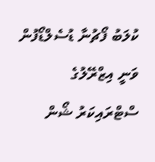ކުލަބު ފޯޗުނާ ޑުސެލްޑޯފުން ވަނީ އިޒްރޭލުގެ ސްޓްރައިކަރު ޝޯން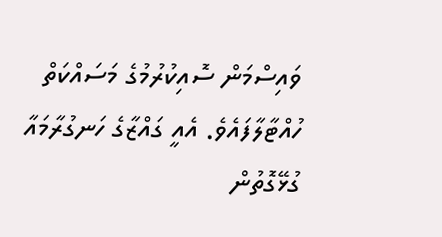ވައިސްމަން ސޮއިކުރުމުގެ މަސައްކަތް ހުއްޓާލާފައެވެ. އެއީ ގައްޒާގެ ހަނގުރާމައާ ގުޅޭގޮތުން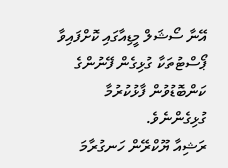އޭނާ ސޯޝަލް މީޑިއާގައި ކޮށްފައިވާ ޕޯސްޓުތަކާ ގުޅިގެން ފޭނުންގެ ކަންބޮޑުވުން ފާޅުކުރުމާ ގުޅިގެންނެވެ.
ރަޝިއާ ޔޫކްރޭން ހަނގުރާމަ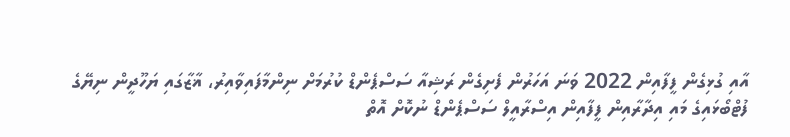އާއި ގުޅިގެން ފީފާއިން 2022 ވަނަ އަހަރުން ފެށިގެން ރަޝިއާ ސަސްޕެންޑް ކުރުމަށް ނިންމާފައިވާއިރު، ޣާޒާގައި ޔަހޫދީން ނިޔޭގެ ފުޓްބޯޅައިގެ މައި އިދާރާއިން ފީފާއިން އިސްރާއީލް ސަސްޕެންޑް ނުކޮށް އޮތް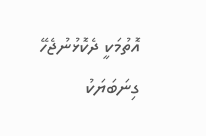އޮތުމަކީ ދެކޮޅުނުޖެހޭ ގިނަބަޔަކު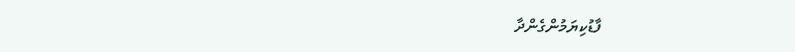ފާޑުކިޔަމުންގެންދާ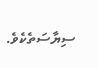ސިޔާސަތެކެވެ.